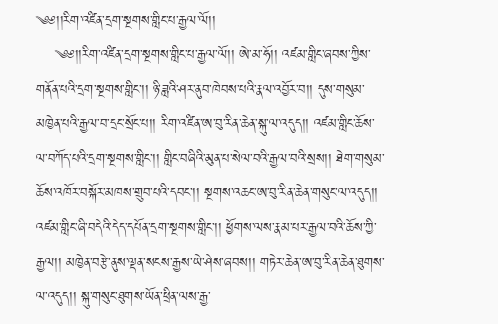༄༅།།རིག་འཛིན་དྲག་སྔགས་གླིང་པ་རྒྱལ་ལོ།།
    ༄༅།།རིག་འཛིན་དྲག་སྔགས་གླིང་པ་རྒྱལ་ལོ།། ཨེ་མ་ཧོ།། འཛམ་གླིང་ཞབས་ཀྱིས་གནོན་པའི་དྲག་སྔགས་གླིང་།། ཉི་ཟླའི་ཤར་ནུབ་ཁེབས་པའི་རྣལ་འབྱོར་བ།། དུས་གསུམ་མཁྱེན་པའི་རྒྱལ་བ་དྲང་སྲོང་པ།། རིག་འཛིན་ཨ་བུ་རིན་ཆེན་སྐུ་ལ་འདུད།། འཛམ་གླིང་ཆོས་ལ་བཀོད་པའི་དྲག་སྔགས་གླིང་།། གླིང་བཞིའི་མུན་པ་སེལ་བའི་རྒྱལ་བའི་སྲས།། ཐེག་གསུམ་ཆོས་འཁོར་བསྐོར་མཁས་གྲུབ་པའི་དབང་།། སྔགས་འཆང་ཨ་བུ་རིན་ཆེན་གསུང་ལ་འདུད།། འཛམ་གླིང་ཞི་བདེའི་དེད་དཔོན་དྲག་སྔགས་གླིང་།། ཕྱོགས་ལས་རྣམ་པར་རྒྱལ་བའི་ཆོས་ཀྱི་རྒྱལ།། མཁྱེན་བརྩེ་ནུས་ལྡན་སངས་རྒྱས་ཡེ་ཤེས་ཞབས།། གཏེར་ཆེན་ཨ་བུ་རིན་ཆེན་ཐུགས་ལ་འདུད།། སྐུ་གསུང་ཐུགས་ཡོན་ཕྲིན་ལས་རྒྱ་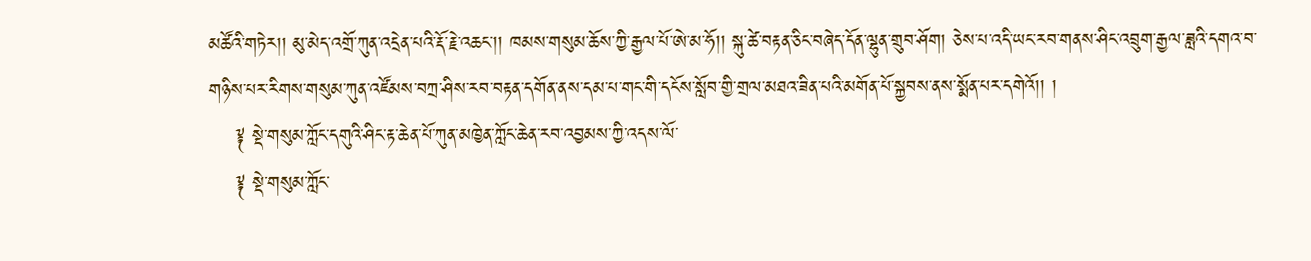མཚོའི་གཏེར།། མུ་མེད་འགྲོ་ཀུན་འདྲེན་པའི་རྡོ་རྗེ་འཆང་།། ཁམས་གསུམ་ཆོས་ཀྱི་རྒྱལ་པོ་ཨེ་མ་ཧོ།། སྐུ་ཚེ་བརྟན་ཅིང་བཞེད་དོན་ལྷུན་གྲུབ་ཤོག། ཅེས་པ་འདི་ཡང་རབ་གནས་ཤིང་འབྲུག་རྒྱལ་ཟླའི་དགའ་བ་གཉིས་པར་རིགས་གསུམ་ཀུན་འཛོམས་བཀྲ་ཤིས་རབ་བརྟན་དགོན་ནས་དམ་པ་གང་གི་དངོས་སློབ་གྱི་གྲལ་མཐའ་ཟིན་པའི་མགོན་པོ་སྐྱབས་ནས་སྨོན་པར་དགེའོ།། །
    ༈ སྡེ་གསུམ་ཀློང་དགུའི་ཤིང་རྟ་ཆེན་པོ་ཀུན་མཁྱེན་ཀློང་ཆེན་རབ་འབྱམས་ཀྱི་འདས་ལོ་
    ༈ སྡེ་གསུམ་ཀློང་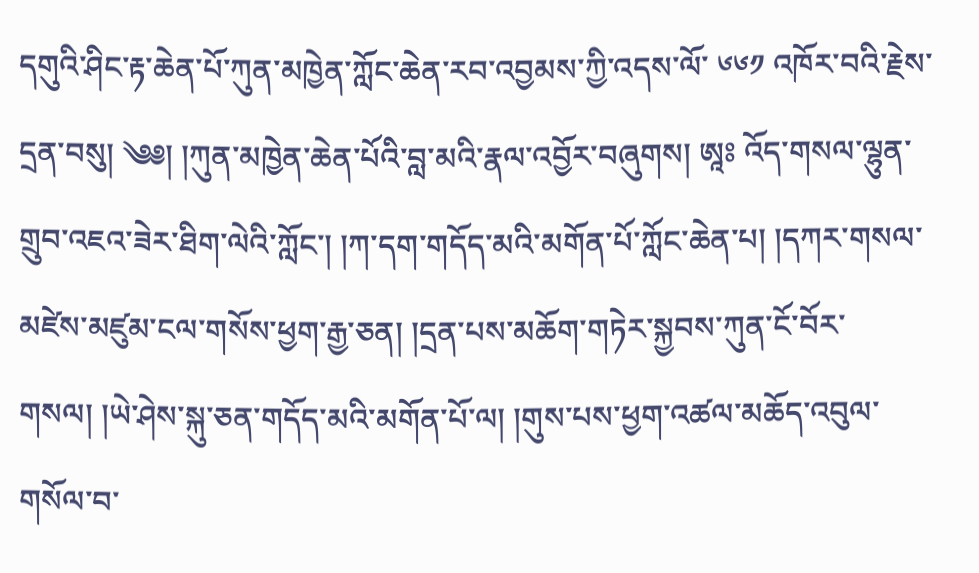དགུའི་ཤིང་རྟ་ཆེན་པོ་ཀུན་མཁྱེན་ཀློང་ཆེན་རབ་འབྱམས་ཀྱི་འདས་ལོ་ ༦༦༡ འཁོར་བའི་རྗེས་དྲན་བསུ། ༄༅། །ཀུན་མཁྱེན་ཆེན་པོའི་བླ་མའི་རྣལ་འབྱོར་བཞུགས། ཨཱཿ འོད་གསལ་ལྷུན་གྲུབ་འཇའ་ཟེར་ཐིག་ལེའི་ཀློང་། །ཀ་དག་གདོད་མའི་མགོན་པོ་ཀློང་ཆེན་པ། །དཀར་གསལ་མཛེས་མཛུམ་ངལ་གསོས་ཕྱག་རྒྱ་ཅན། །དྲན་པས་མཆོག་གཏེར་སྐྱབས་ཀུན་ངོ་བོར་གསལ། །ཡེ་ཤེས་སྐུ་ཅན་གདོད་མའི་མགོན་པོ་ལ། །གུས་པས་ཕྱག་འཚལ་མཆོད་འབུལ་གསོལ་བ་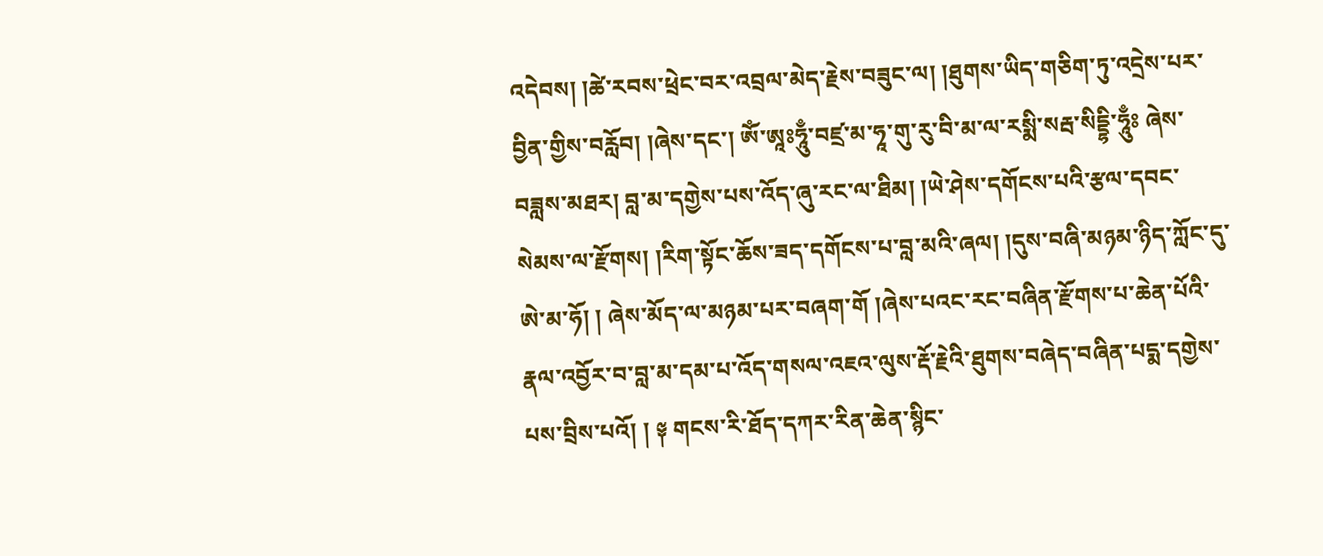འདེབས། །ཚེ་རབས་ཕྲེང་བར་འབྲལ་མེད་རྗེས་བཟུང་ལ། །ཐུགས་ཡིད་གཅིག་ཏུ་འདྲེས་པར་བྱིན་གྱིས་བརློབ། །ཞེས་དང་། ཨོཾ་ཨཱཿཧཱུྃ་བཛྲ་མ་ཧཱ་གུ་རུ་བི་མ་ལ་རསྨི་སརྦ་སིདྡྷི་ཧཱུྃཿ ཞེས་བཟླས་མཐར། བླ་མ་དགྱེས་པས་འོད་ཞུ་རང་ལ་ཐིམ། །ཡེ་ཤེས་དགོངས་པའི་རྩལ་དབང་སེམས་ལ་རྫོགས། །རིག་སྟོང་ཆོས་ཟད་དགོངས་པ་བླ་མའི་ཞལ། །དུས་བཞི་མཉམ་ཉིད་ཀློང་དུ་ཨེ་མ་ཧོ། ། ཞེས་མོད་ལ་མཉམ་པར་བཞག་གོ །ཞེས་པའང་རང་བཞིན་རྫོགས་པ་ཆེན་པོའི་རྣལ་འབྱོར་བ་བླ་མ་དམ་པ་འོད་གསལ་འཇའ་ལུས་རྡོ་རྗེའི་ཐུགས་བཞེད་བཞིན་པདྨ་དགྱེས་པས་བྲིས་པའོ། ། ༈ གངས་རི་ཐོད་དཀར་རིན་ཆེན་སྙིང་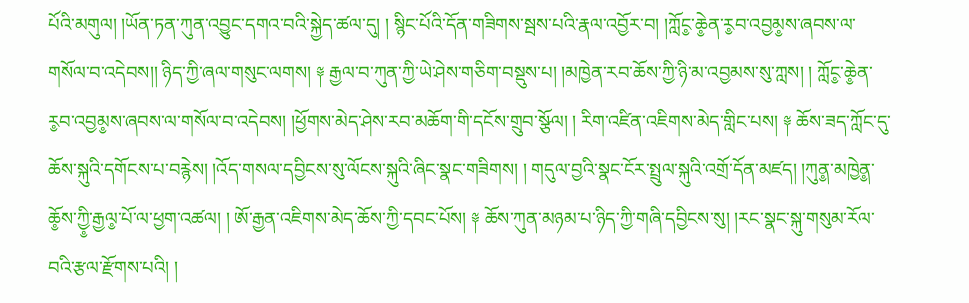པོའི་མགུལ། །ཡོན་ཏན་ཀུན་འབྱུང་དགའ་བའི་སྐྱེད་ཚལ་དུ། ། སྙིང་པོའི་དོན་གཟིགས་སྦས་པའི་རྣལ་འབྱོར་བ། །ཀློང༵་ཆེ༵ན་ར༵བ་འབྱམ༵ས་ཞབས་ལ་གསོལ་བ་འདེབས།། ཉིད་ཀྱི་ཞལ་གསུང་ལགས། ༈ རྒྱལ་བ་ཀུན་ཀྱི་ཡེ་ཤེས་གཅིག་བསྡུས་པ། །མཁྱེན་རབ་ཆོས་ཀྱི་ཉི་མ་འབྱམས་སུ་ཀླས། ། ཀློང༵་ཆེ༵ན་ར༵བ་འབྱམ༵ས་ཞབས་ལ་གསོལ་བ་འདེབས། །ཕྱོགས་མེད་ཤེས་རབ་མཆོག་གི་དངོས་གྲུབ་སྩོལ། ། རིག་འཛིན་འཇིགས་མེད་གླིང་པས། ༈ ཆོས་ཟད་ཀློང་དུ་ཆོས་སྐུའི་དགོངས་པ་བརྙེས། །འོད་གསལ་དབྱིངས་སུ་ལོངས་སྐུའི་ཞིང་སྣང་གཟིགས། ། གདུལ་བྱའི་སྣང་ངོར་སྤྲུལ་སྐུའི་འགྲོ་དོན་མཛད། །ཀུན༵་མཁྱེན༵་ཆོ༵ས་ཀྱི༵་རྒྱལ༵་པོ་ལ་ཕྱག་འཚལ། ། ཨོ་རྒྱན་འཇིགས་མེད་ཆོས་ཀྱི་དབང་པོས། ༈ ཆོས་ཀུན་མཉམ་པ་ཉིད་ཀྱི་གཞི་དབྱིངས་སུ། །རང་སྣང་སྐུ་གསུམ་རོལ་བའི་རྩལ་རྫོགས་པའི། །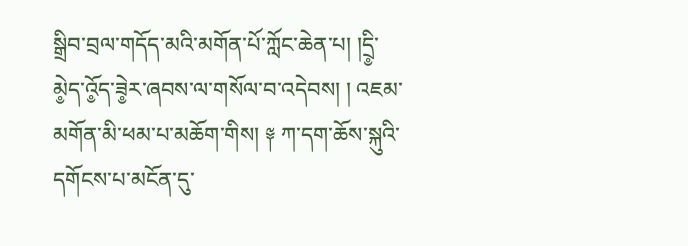སྒྲིབ་བྲལ་གདོད་མའི་མགོན་པོ་ཀློང་ཆེན་པ། །དྲི༵་མེ༵ད་འོ༵ད་ཟེ༵ར་ཞབས་ལ་གསོལ་བ་འདེབས། ། འཇམ་མགོན་མི་ཕམ་པ་མཆོག་གིས། ༈ ཀ་དག་ཆོས་སྐུའི་དགོངས་པ་མངོན་དུ་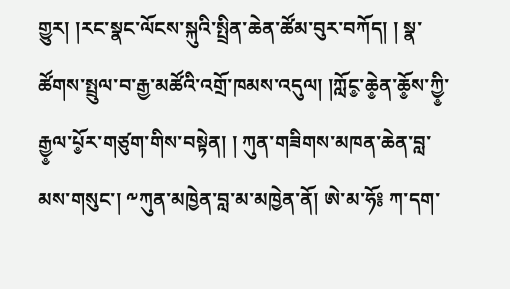གྱུར། །རང་སྣང་ལོངས་སྐུའི་སྤྲིན་ཆེན་ཚོམ་བུར་བཀོད། ། སྣ་ཚོགས་སྤྲུལ་བ་རྒྱ་མཚོའི་འགྲོ་ཁམས་འདུལ། །ཀློང༵་ཆེ༵ན་ཆོ༵ས་ཀྱི༵་རྒྱ༵ལ་པོ༵ར་གཙུག་གིས་བསྟེན། ། ཀུན་གཟིགས་མཁན་ཆེན་བླ་མས་གསུང་། ༸ཀུན་མཁྱེན་བླ་མ་མཁྱེན་ནོ། ཨེ་མ་ཧོ༔ ཀ་དག་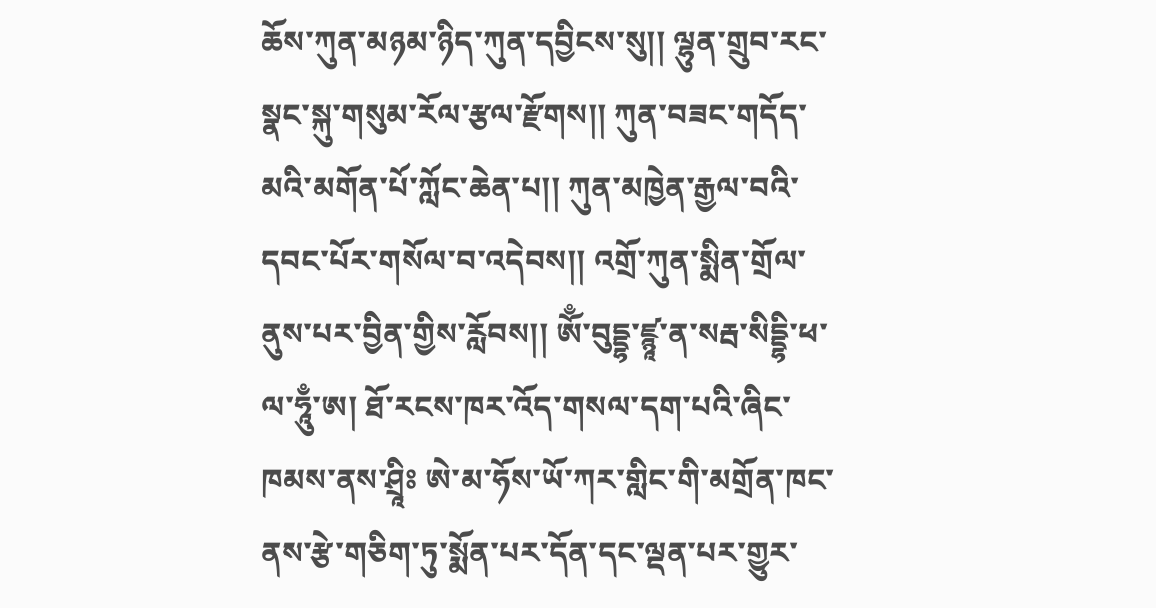ཆོས་ཀུན་མཉམ་ཉིད་ཀུན་དབྱིངས་སུ།། ལྷུན་གྲུབ་རང་སྣང་སྐུ་གསུམ་རོལ་རྩལ་རྫོགས།། ཀུན་བཟང་གདོད་མའི་མགོན་པོ་ཀློང་ཆེན་པ།། ཀུན་མཁྱེན་རྒྱལ་བའི་དབང་པོར་གསོལ་བ་འདེབས།། འགྲོ་ཀུན་སྨིན་གྲོལ་ནུས་པར་བྱིན་གྱིས་རློབས།། ཨོྃ་བུདྡྷ་ཛྙཱ་ན་སརྦ་སིདྡྷི་ཕ་ལ་ཧཱུྃ་ཨ། ཐོ་རངས་ཁར་འོད་གསལ་དག་པའི་ཞིང་ཁམས་ནས་ཤྲཱིཿ ཨེ་མ་ཧོས་ཡོ་ཀར་གླིང་གི་མགྲོན་ཁང་ནས་རྩེ་གཅིག་ཏུ་སྨོན་པར་དོན་དང་ལྡན་པར་གྱུར་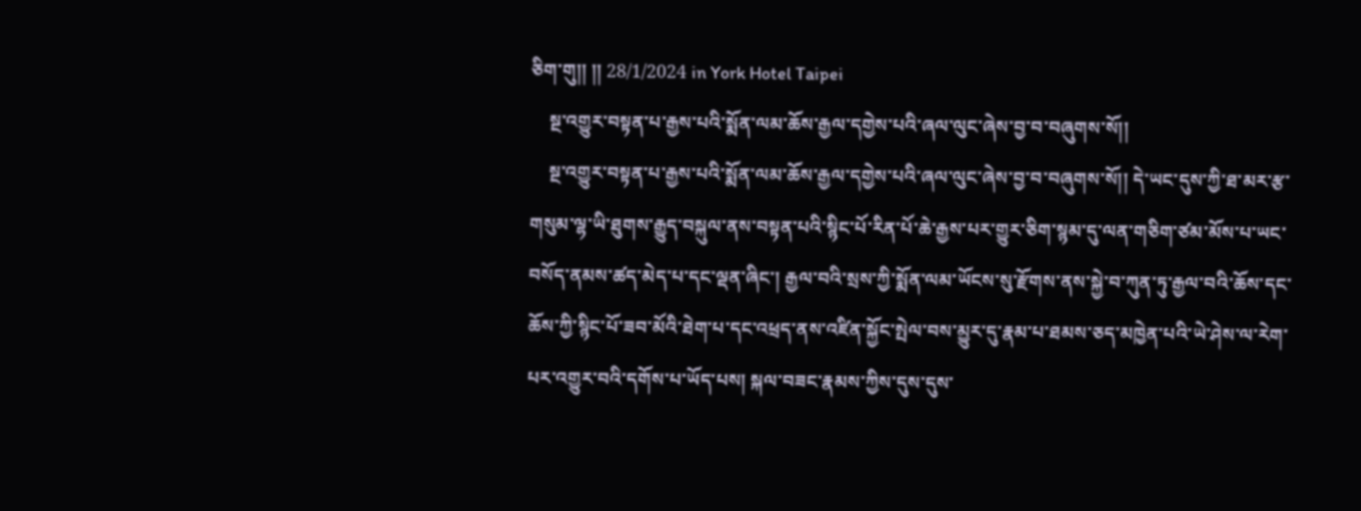ཅིག་གུ།། །། 28/1/2024 in York Hotel Taipei
    སྔ་འགྱུར་བསྟན་པ་རྒྱས་པའི་སྨོན་ལམ་ཆོས་རྒྱལ་དགྱེས་པའི་ཞལ་ལུང་ཞེས་བྱ་བ་བཞུགས་སོ།།
    སྔ་འགྱུར་བསྟན་པ་རྒྱས་པའི་སྨོན་ལམ་ཆོས་རྒྱལ་དགྱེས་པའི་ཞལ་ལུང་ཞེས་བྱ་བ་བཞུགས་སོ།། དེ་ཡང་དུས་ཀྱི་ཐ་མར་རྩ་གསུམ་ལྷ་ཡི་ཐུགས་རྒྱུད་བསྐུལ་ནས་བསྟན་པའི་སྙིང་པོ་རིན་པོ་ཆེ་རྒྱས་པར་གྱུར་ཅིག་སྙམ་དུ་ལན་གཅིག་ཙམ་མོས་པ་ཡང་བསོད་ནམས་ཚད་མེད་པ་དང་ལྡན་ཞིང་། རྒྱལ་བའི་སྲས་ཀྱི་སྨོན་ལམ་ཡོངས་སུ་རྫོགས་ནས་སྐྱེ་བ་ཀུན་ཏུ་རྒྱལ་བའི་ཆོས་དང་ཆོས་ཀྱི་སྙིང་པོ་ཟབ་མོའི་ཐེག་པ་དང་འཕྲད་ནས་འཛིན་སྐྱོང་སྤེལ་བས་མྱུར་དུ་རྣམ་པ་ཐམས་ཅད་མཁྱེན་པའི་ཡེ་ཤེས་ལ་རེག་པར་འགྱུར་བའི་དགོས་པ་ཡོད་པས། སྐལ་བཟང་རྣམས་ཀྱིས་དུས་དུས་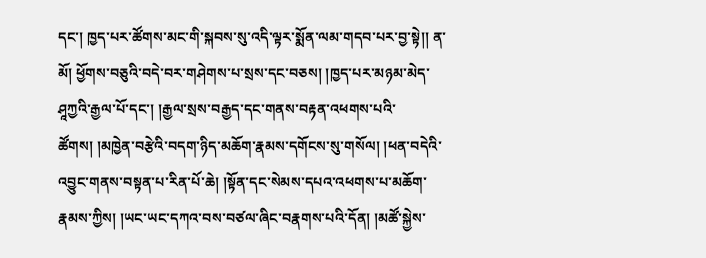དང་། ཁྱད་པར་ཚོགས་མང་གི་སྐབས་སུ་འདི་ལྟར་སྨོན་ལམ་གདབ་པར་བྱ་སྟེ།། ན་མོ། ཕྱོགས་བཅུའི་བདེ་བར་གཤེགས་པ་སྲས་དང་བཅས། །ཁྱད་པར་མཉམ་མེད་ཤཱཀྱའི་རྒྱལ་པོ་དང་། །རྒྱལ་སྲས་བརྒྱད་དང་གནས་བརྟན་འཕགས་པའི་ཚོགས། །མཁྱེན་བརྩེའི་བདག་ཉིད་མཆོག་རྣམས་དགོངས་སུ་གསོལ། །ཕན་བདེའི་འབྱུང་གནས་བསྟན་པ་རིན་པོ་ཆེ། །སྟོན་དང་སེམས་དཔའ་འཕགས་པ་མཆོག་རྣམས་ཀྱིས། །ཡང་ཡང་དཀའ་བས་བཙལ་ཞིང་བརྣགས་པའི་དོན། །མཚོ་སྐྱེས་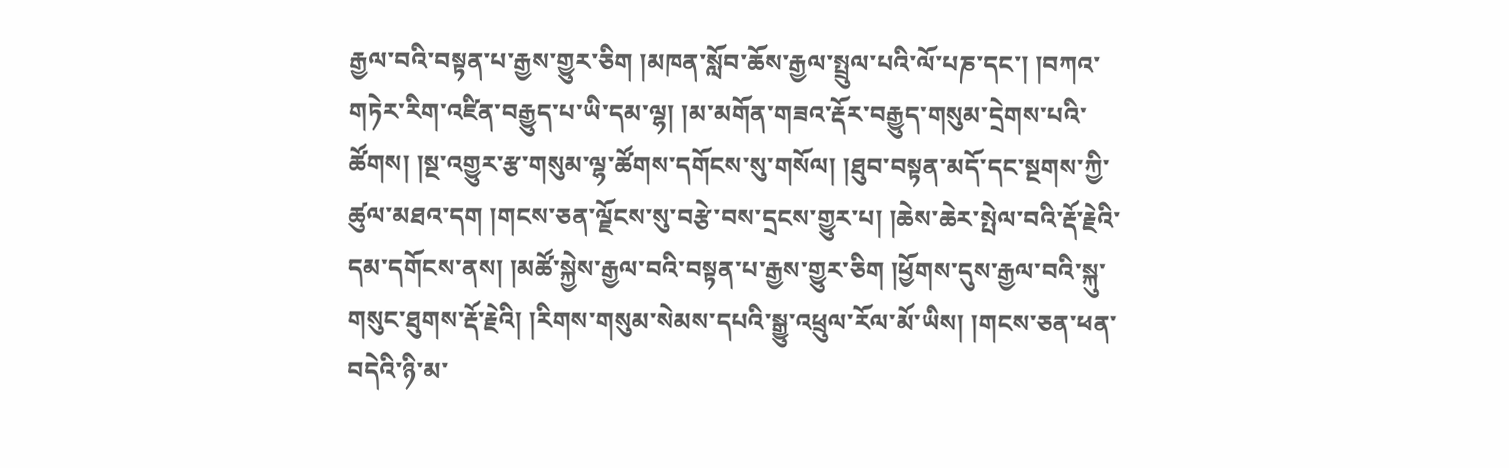རྒྱལ་བའི་བསྟན་པ་རྒྱས་གྱུར་ཅིག །མཁན་སློབ་ཆོས་རྒྱལ་སྤྲུལ་པའི་ལོ་པཎ་དང་། །བཀའ་གཏེར་རིག་འཛིན་བརྒྱུད་པ་ཡི་དམ་ལྷ། །མ་མགོན་གཟའ་རྡོར་བརྒྱུད་གསུམ་དྲེགས་པའི་ཚོགས། །སྔ་འགྱུར་རྩ་གསུམ་ལྷ་ཚོགས་དགོངས་སུ་གསོལ། །ཐུབ་བསྟན་མདོ་དང་སྔགས་ཀྱི་ཚུལ་མཐའ་དག །གངས་ཅན་ལྗོངས་སུ་བརྩེ་བས་དྲངས་གྱུར་པ། །ཆེས་ཆེར་སྤེལ་བའི་རྡོ་རྗེའི་དམ་དགོངས་ནས། །མཚོ་སྐྱེས་རྒྱལ་བའི་བསྟན་པ་རྒྱས་གྱུར་ཅིག །ཕྱོགས་དུས་རྒྱལ་བའི་སྐུ་གསུང་ཐུགས་རྡོ་རྗེའི། །རིགས་གསུམ་སེམས་དཔའི་སྒྱུ་འཕྲུལ་རོལ་མོ་ཡིས། །གངས་ཅན་ཕན་བདེའི་ཉི་མ་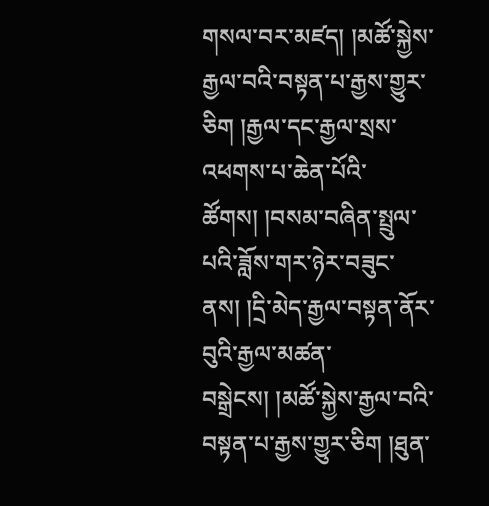གསལ་བར་མཛད། །མཚོ་སྐྱེས་རྒྱལ་བའི་བསྟན་པ་རྒྱས་གྱུར་ཅིག །རྒྱལ་དང་རྒྱལ་སྲས་འཕགས་པ་ཆེན་པོའི་ཚོགས། །བསམ་བཞིན་སྤྲུལ་པའི་ཟློས་གར་ཉེར་བཟུང་ནས། །དྲི་མེད་རྒྱལ་བསྟན་ནོར་བུའི་རྒྱལ་མཚན་བསྒྲེངས། །མཚོ་སྐྱེས་རྒྱལ་བའི་བསྟན་པ་རྒྱས་གྱུར་ཅིག །ཐུན་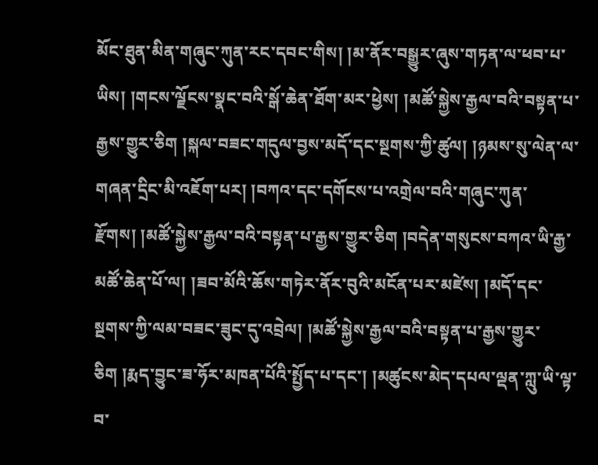མོང་ཐུན་མིན་གཞུང་ཀུན་རང་དབང་གིས། །མ་ནོར་བསྒྱུར་ཞུས་གཏན་ལ་ཕབ་པ་ཡིས། །གངས་ལྗོངས་སྣང་བའི་སྒོ་ཆེན་ཐོག་མར་ཕྱེས། །མཚོ་སྐྱེས་རྒྱལ་བའི་བསྟན་པ་རྒྱས་གྱུར་ཅིག །སྐལ་བཟང་གདུལ་བྱས་མདོ་དང་སྔགས་ཀྱི་ཚུལ། །ཉམས་སུ་ལེན་ལ་གཞན་དྲིང་མི་འཇོག་པར། །བཀའ་དང་དགོངས་པ་འགྲེལ་བའི་གཞུང་ཀུན་རྫོགས། །མཚོ་སྐྱེས་རྒྱལ་བའི་བསྟན་པ་རྒྱས་གྱུར་ཅིག །བདེན་གསུངས་བཀའ་ཡི་རྒྱ་མཚོ་ཆེན་པོ་ལ། །ཟབ་མོའི་ཆོས་གཏེར་ནོར་བུའི་མངོན་པར་མཛེས། །མདོ་དང་སྔགས་ཀྱི་ལམ་བཟང་ཟུང་དུ་འབྲེལ། །མཚོ་སྐྱེས་རྒྱལ་བའི་བསྟན་པ་རྒྱས་གྱུར་ཅིག །རྨད་བྱུང་ཟ་ཧོར་མཁན་པོའི་སྤྱོད་པ་དང་། །མཚུངས་མེད་དཔལ་ལྡན་ཀླུ་ཡི་ལྟ་བ་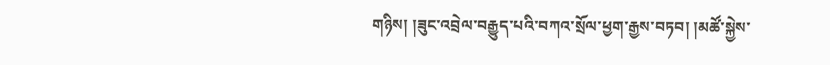གཉིས། །ཟུང་འབྲེལ་བརྒྱུད་པའི་བཀའ་སྲོལ་ཕྱག་རྒྱས་བཏབ། །མཚོ་སྐྱེས་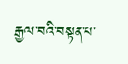རྒྱལ་བའི་བསྟན་པ་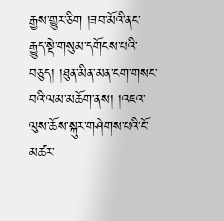རྒྱས་གྱུར་ཅིག །ཟབ་མོའི་ནང་རྒྱུད་སྡེ་གསུམ་དགོངས་པའི་བཅུད། །ཐུན་མིན་མན་ངག་གསང་བའི་ལམ་མཆོག་ནས། །འཇའ་ལུས་ཆོས་སྐུར་གཤེགས་པའི་ངོ་མཚར་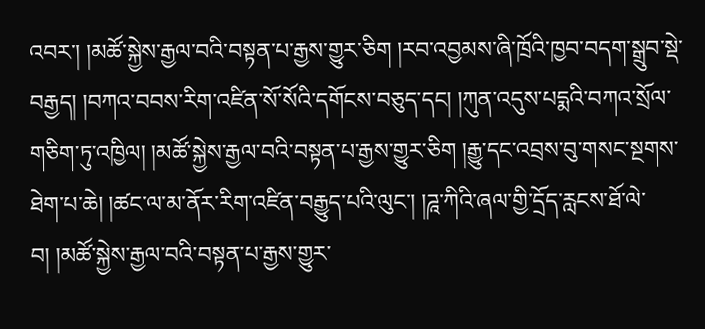འབར་། །མཚོ་སྐྱེས་རྒྱལ་བའི་བསྟན་པ་རྒྱས་གྱུར་ཅིག །རབ་འབྱམས་ཞི་ཁྲོའི་ཁྱབ་བདག་སྒྲུབ་སྡེ་བརྒྱད། །བཀའ་བབས་རིག་འཛིན་སོ་སོའི་དགོངས་བཅུད་དང། །ཀུན་འདུས་པདྨའི་བཀའ་སྲོལ་གཅིག་ཏུ་འཁྱིལ། །མཚོ་སྐྱེས་རྒྱལ་བའི་བསྟན་པ་རྒྱས་གྱུར་ཅིག །རྒྱུ་དང་འབྲས་བུ་གསང་སྔགས་ཐེག་པ་ཆེ། །ཚང་ལ་མ་ནོར་རིག་འཛིན་བརྒྱུད་པའི་ལུང་། །ཌཱ་ཀིའི་ཞལ་གྱི་དྲོད་རླངས་ཐོ་ལེ་བ། །མཚོ་སྐྱེས་རྒྱལ་བའི་བསྟན་པ་རྒྱས་གྱུར་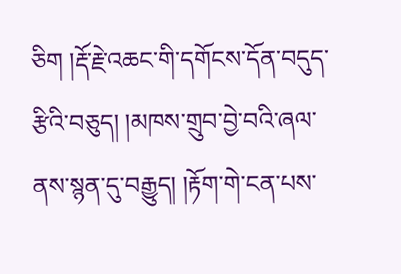ཅིག །རྡོ་རྗེ་འཆང་གི་དགོངས་དོན་བདུད་རྩིའི་བཅུད། །མཁས་གྲུབ་བྱེ་བའི་ཞལ་ནས་སྙན་དུ་བརྒྱུད། །རྟོག་གེ་ངན་པས་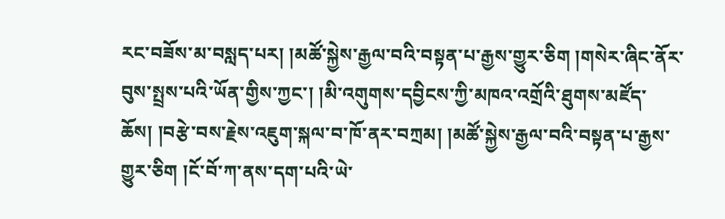རང་བཟོས་མ་བསླད་པར། །མཚོ་སྐྱེས་རྒྱལ་བའི་བསྟན་པ་རྒྱས་གྱུར་ཅིག །གསེར་ཞིང་ནོར་བུས་སྤྲས་པའི་ཡོན་གྱིས་ཀྱང་། །མི་འགུགས་དབྱིངས་ཀྱི་མཁའ་འགྲོའི་ཐུགས་མཛོད་ཆོས། །བརྩེ་བས་རྗེས་འཇུག་སྐལ་བ་ཁོ་ནར་བཀྲམ། །མཚོ་སྐྱེས་རྒྱལ་བའི་བསྟན་པ་རྒྱས་གྱུར་ཅིག །ངོ་བོ་ཀ་ནས་དག་པའི་ཡེ་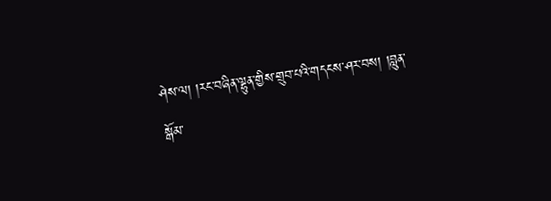ཤེས་ལ། །རང་བཞིན་ལྷུན་གྱིས་གྲུབ་པའི་གདངས་ཤར་བས། །བླུན་སྒོམ་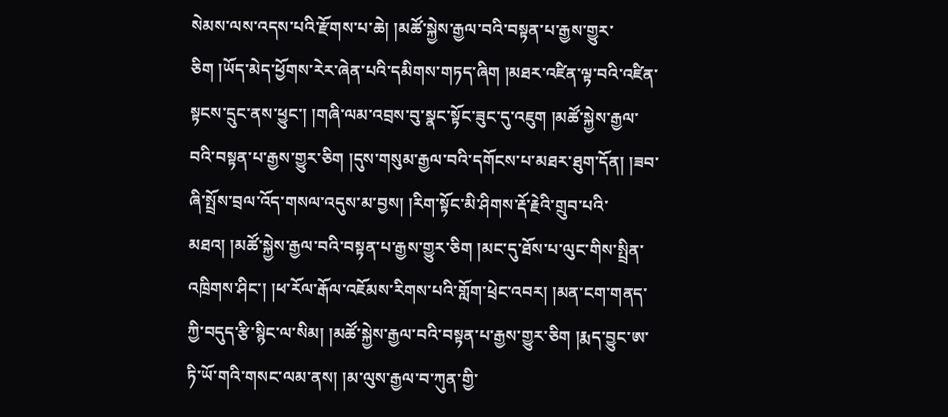སེམས་ལས་འདས་པའི་རྫོགས་པ་ཆེ། །མཚོ་སྐྱེས་རྒྱལ་བའི་བསྟན་པ་རྒྱས་གྱུར་ཅིག །ཡོད་མེད་ཕྱོགས་རེར་ཞེན་པའི་དམིགས་གཏད་ཞིག །མཐར་འཛིན་ལྟ་བའི་འཛིན་སྟངས་དྲུང་ནས་ཕྱུང་། །གཞི་ལམ་འབྲས་བུ་སྣང་སྟོང་ཟུང་དུ་འཇུག །མཚོ་སྐྱེས་རྒྱལ་བའི་བསྟན་པ་རྒྱས་གྱུར་ཅིག །དུས་གསུམ་རྒྱལ་བའི་དགོངས་པ་མཐར་ཐུག་དོན། །ཟབ་ཞི་སྤྲོས་བྲལ་འོད་གསལ་འདུས་མ་བྱས། །རིག་སྟོང་མི་ཤིགས་རྡོ་རྗེའི་གྲུབ་པའི་མཐའ། །མཚོ་སྐྱེས་རྒྱལ་བའི་བསྟན་པ་རྒྱས་གྱུར་ཅིག །མང་དུ་ཐོས་པ་ལུང་གིས་སྤྲིན་འཁྲིགས་ཤིང་། །ཕ་རོལ་རྒོལ་འཇོམས་རིགས་པའི་གློག་ཕྲེང་འབར། །མན་ངག་གནད་ཀྱི་བདུད་རྩི་སྙིང་ལ་སིམ། །མཚོ་སྐྱེས་རྒྱལ་བའི་བསྟན་པ་རྒྱས་གྱུར་ཅིག །རྨད་བྱུང་ཨ་ཏི་ཡོ་གའི་གསང་ལམ་ནས། །མ་ལུས་རྒྱལ་བ་ཀུན་གྱི་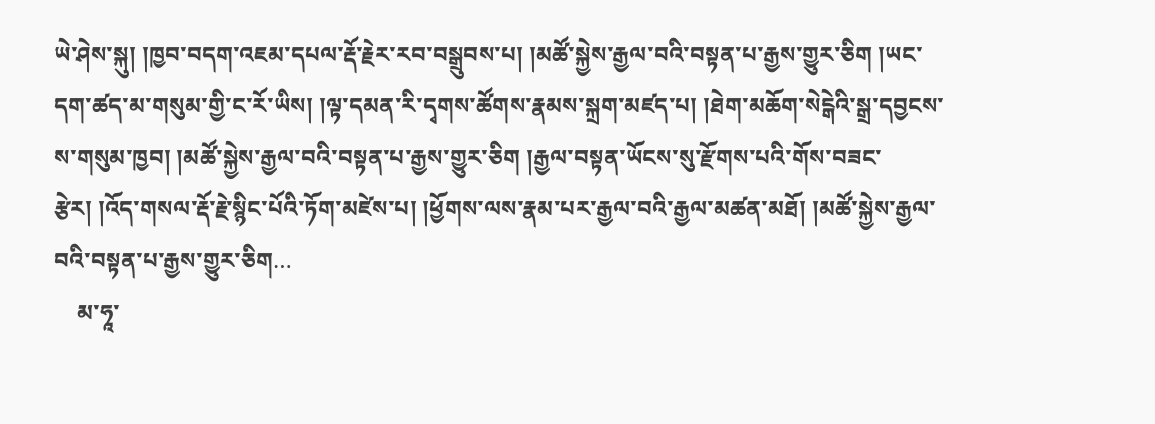ཡེ་ཤེས་སྐུ། །ཁྱབ་བདག་འཇམ་དཔལ་རྡོ་རྗེར་རབ་བསྒྲུབས་པ། །མཚོ་སྐྱེས་རྒྱལ་བའི་བསྟན་པ་རྒྱས་གྱུར་ཅིག །ཡང་དག་ཚད་མ་གསུམ་གྱི་ང་རོ་ཡིས། །ལྟ་དམན་རི་དྭགས་ཚོགས་རྣམས་སྐྲག་མཛད་པ། །ཐེག་མཆོག་སེངྒེའི་སྒྲ་དབྱངས་ས་གསུམ་ཁྱབ། །མཚོ་སྐྱེས་རྒྱལ་བའི་བསྟན་པ་རྒྱས་གྱུར་ཅིག །རྒྱལ་བསྟན་ཡོངས་སུ་རྫོགས་པའི་གོས་བཟང་རྩེར། །འོད་གསལ་རྡོ་རྗེ་སྙིང་པོའི་ཏོག་མཛེས་པ། །ཕྱོགས་ལས་རྣམ་པར་རྒྱལ་བའི་རྒྱལ་མཚན་མཐོ། །མཚོ་སྐྱེས་རྒྱལ་བའི་བསྟན་པ་རྒྱས་གྱུར་ཅིག…
    མ་ཧཱ་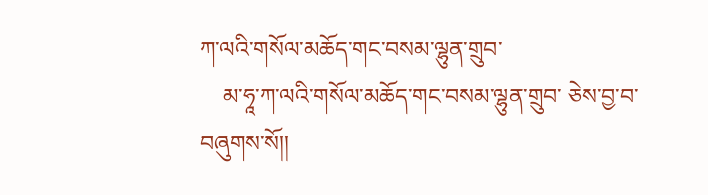ཀ་ལའི་གསོལ་མཆོད་གང་བསམ་ལྷུན་གྲུབ་
    མ་ཧཱ་ཀ་ལའི་གསོལ་མཆོད་གང་བསམ་ལྷུན་གྲུབ་ ཅེས་བྱ་བ་བཞུགས་སོ།།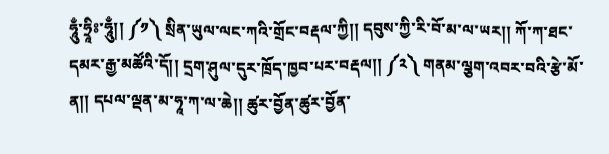ཧཱུྃ་ཧྲཱིཿ་ཧཱུྃ།། ༼༡༽ སྲིན་ཡུལ་ལང་ཀའི་གྲོང་བརྡལ་ཀྱི།། དབུས་ཀྱི་རི་བོ་མ་ལ་ཡར།། ཀོ་ཀ་ཐང་དམར་རྒྱ་མཚོའི་དོ།། དྲག་ཤུལ་དུར་ཁྲོད་ཁྱབ་པར་བརྡལ།། ༼༢༽ གནམ་ལྕག་འབར་བའི་རྩེ་མོ་ན།། དཔལ་ལྡན་མ་ཧཱ་ཀ་ལ་ཆེ།། ཚུར་བྱོན་ཚུར་བྱོན་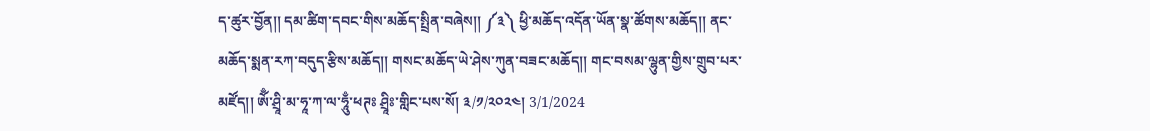ད་ཚུར་བྱོན།། དམ་ཚིག་དབང་གིས་མཆོད་སྤྲིན་བཞེས།། ༼༣༽ ཕྱི་མཆོད་འདོན་ཡོན་སྣ་ཚོགས་མཆོད།། ནང་མཆོད་སྨན་རཀ་བདུད་རྩིས་མཆོད།། གསང་མཆོད་ཡེ་ཤེས་ཀུན་བཟང་མཆོད།། གང་བསམ་ལྷུན་གྱིས་གྲུབ་པར་མཛོད།། ཨོྃ་ཤྲཱི་མ་ཧཱ་ཀ་ལ་ཧཱུྃ་ཕཊཿ ཤྲཱིཿ་གླིང་པས་སོ། ༣/༡/༢༠༢༤། 3/1/2024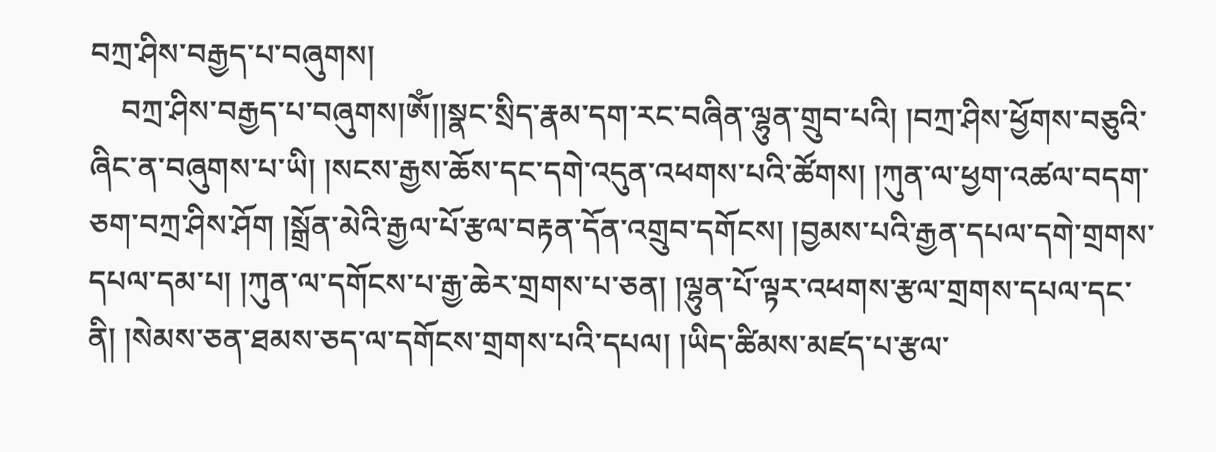བཀྲ་ཤིས་བརྒྱད་པ་བཞུགས།
    བཀྲ་ཤིས་བརྒྱད་པ་བཞུགས།ཨོཾ།།སྣང་སྲིད་རྣམ་དག་རང་བཞིན་ལྷུན་གྲུབ་པའི། །བཀྲ་ཤིས་ཕྱོགས་བཅུའི་ཞིང་ན་བཞུགས་པ་ཡི། །སངས་རྒྱས་ཆོས་དང་དགེ་འདུན་འཕགས་པའི་ཚོགས། །ཀུན་ལ་ཕྱག་འཚལ་བདག་ཅག་བཀྲ་ཤིས་ཤོག །སྒྲོན་མེའི་རྒྱལ་པོ་རྩལ་བརྟན་དོན་འགྲུབ་དགོངས། །བྱམས་པའི་རྒྱན་དཔལ་དགེ་གྲགས་དཔལ་དམ་པ། །ཀུན་ལ་དགོངས་པ་རྒྱ་ཆེར་གྲགས་པ་ཅན། །ལྷུན་པོ་ལྟར་འཕགས་རྩལ་གྲགས་དཔལ་དང་ནི། །སེམས་ཅན་ཐམས་ཅད་ལ་དགོངས་གྲགས་པའི་དཔལ། །ཡིད་ཚིམས་མཛད་པ་རྩལ་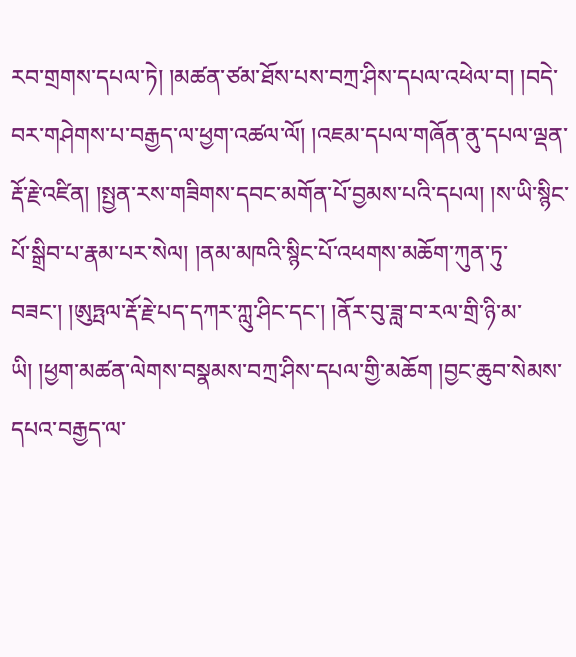རབ་གྲགས་དཔལ་ཏེ། །མཚན་ཙམ་ཐོས་པས་བཀྲ་ཤིས་དཔལ་འཕེལ་བ། །བདེ་བར་གཤེགས་པ་བརྒྱད་ལ་ཕྱག་འཚལ་ལོ། །འཇམ་དཔལ་གཞོན་ནུ་དཔལ་ལྡན་རྡོ་རྗེ་འཛིན། །སྤྱན་རས་གཟིགས་དབང་མགོན་པོ་བྱམས་པའི་དཔལ། །ས་ཡི་སྙིང་པོ་སྒྲིབ་པ་རྣམ་པར་སེལ། །ནམ་མཁའི་སྙིང་པོ་འཕགས་མཆོག་ཀུན་ཏུ་བཟང་། །ཨུཏྤལ་རྡོ་རྗེ་པད་དཀར་ཀླུ་ཤིང་དང་། །ནོར་བུ་ཟླ་བ་རལ་གྲི་ཉི་མ་ཡི། །ཕྱག་མཚན་ལེགས་བསྣམས་བཀྲ་ཤིས་དཔལ་གྱི་མཆོག །བྱང་ཆུབ་སེམས་དཔའ་བརྒྱད་ལ་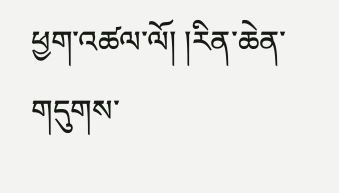ཕྱག་འཚལ་ལོ། །རིན་ཆེན་གདུགས་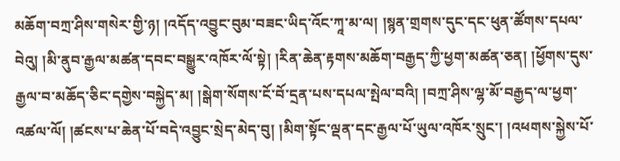མཆོག་བཀྲ་ཤིས་གསེར་གྱི་ཉ། །འདོད་འབྱུང་བུམ་བཟང་ཡིད་འོང་ཀཱ་མ་ལ། །སྙན་གྲགས་དུང་དང་ཕུན་ཚོགས་དཔལ་བེའུ། །མི་ནུབ་རྒྱལ་མཚན་དབང་བསྒྱུར་འཁོར་ལོ་སྟེ། །རིན་ཆེན་རྟགས་མཆོག་བརྒྱད་ཀྱི་ཕྱག་མཚན་ཅན། །ཕྱོགས་དུས་རྒྱལ་བ་མཆོད་ཅིང་དགྱེས་བསྐྱེད་མ། །སྒེག་སོགས་ངོ་བོ་དྲན་པས་དཔལ་སྤེལ་བའི། །བཀྲ་ཤིས་ལྷ་མོ་བརྒྱད་ལ་ཕྱག་འཚལ་ལོ། །ཚངས་པ་ཆེན་པོ་བདེ་འབྱུང་སྲེད་མེད་བུ། །མིག་སྟོང་ལྡན་དང་རྒྱལ་པོ་ཡུལ་འཁོར་སྲུང་། །འཕགས་སྐྱེས་པོ་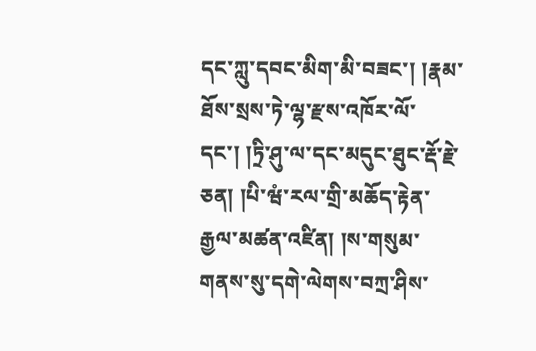དང་ཀླུ་དབང་མིག་མི་བཟང་། །རྣམ་ཐོས་སྲས་ཏེ་ལྷ་རྫས་འཁོར་ལོ་དང་། །ཏྲི་ཤུ་ལ་དང་མདུང་ཐུང་རྡོ་རྗེ་ཅན། །པི་ཝཾ་རལ་གྲི་མཆོད་རྟེན་རྒྱལ་མཚན་འཛིན། །ས་གསུམ་གནས་སུ་དགེ་ལེགས་བཀྲ་ཤིས་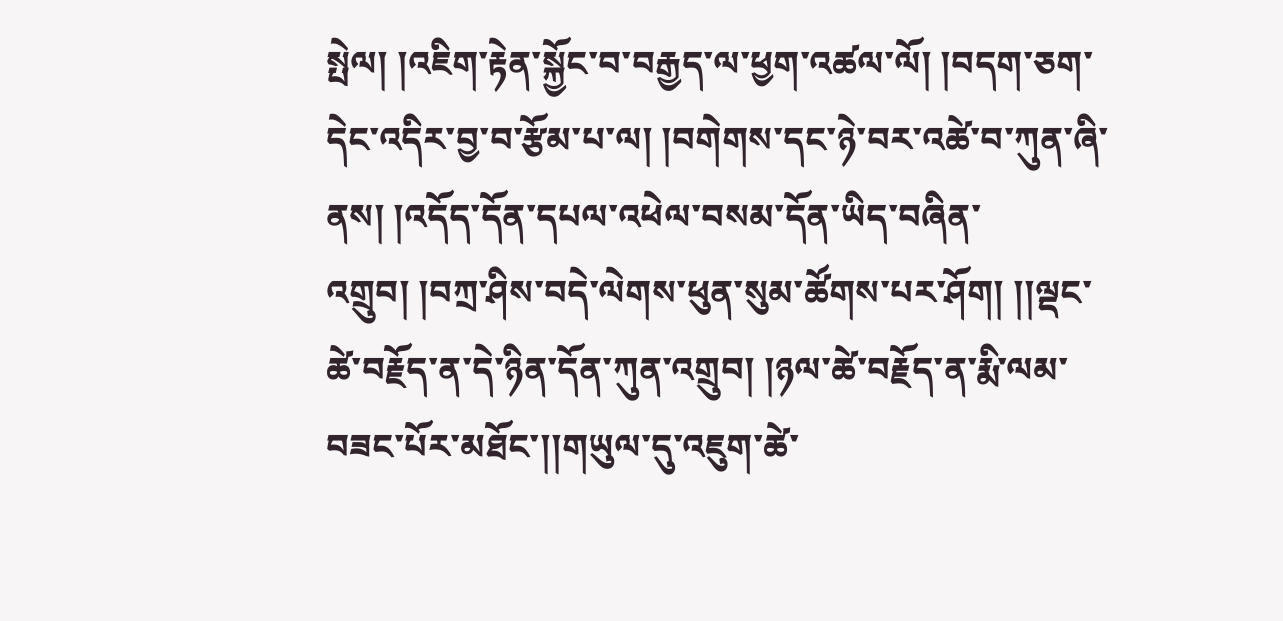སྤེལ། །འཇིག་རྟེན་སྐྱོང་བ་བརྒྱད་ལ་ཕྱག་འཚལ་ལོ། །བདག་ཅག་དེང་འདིར་བྱ་བ་རྩོམ་པ་ལ། །བགེགས་དང་ཉེ་བར་འཚེ་བ་ཀུན་ཞི་ནས། །འདོད་དོན་དཔལ་འཕེལ་བསམ་དོན་ཡིད་བཞིན་འགྲུབ། །བཀྲ་ཤིས་བདེ་ལེགས་ཕུན་སུམ་ཚོགས་པར་ཤོག། །།ལྡང་ཚེ་བརྗོད་ན་དེ་ཉིན་དོན་ཀུན་འགྲུབ། །ཉལ་ཚེ་བརྗོད་ན་རྨི་ལམ་བཟང་པོར་མཐོང་།།གཡུལ་དུ་འཇུག་ཚེ་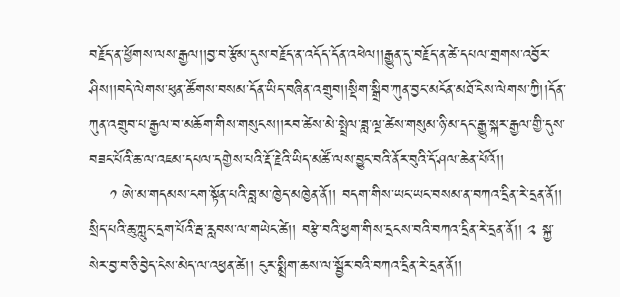བརྗོད་ན་ཕྱོགས་ལས་རྒྱལ།།བྱ་བ་རྩོམ་དུས་བརྗོད་ན་འདོད་དོན་འཕེལ།།རྒྱུན་དུ་བརྗོད་ན་ཚེ་དཔལ་གྲགས་འབྱོར་ཤིས།།བདེ་ལེགས་ཕུན་ཚོགས་བསམ་དོན་ཡིད་བཞིན་འགྲུབ།།སྡིག་སྒྲིབ་ཀུན་བྱང་མངོན་མཐོ་ངེས་ལེགས་ཀྱི།།དོན་ཀུན་འགྲུབ་པ་རྒྱལ་བ་མཆོག་གིས་གསུངས།།རབ་ཚེས་མེ་སྤྲེལ་ཟླ་ལྔ་ཚེས་གསུམ་ཉི་མ་དང་རྒྱུ་སྐར་རྒྱལ་གྱི་དུས་བཟང་པོའི་ཆ་ལ་འཇམ་དཔལ་དགྱེས་པའི་རྡོ་རྗེའི་ཡིད་མཚོ་ལས་བྱུང་བའི་ནོར་བུའི་དོ་ཤལ་ཆེན་པོའོ།།
    ༡ ཨེ་མ་གདམས་ངག་སྟོན་པའི་བླ་མ་ཁྱེད་མཁྱེན་ནོ།། བདག་གིས་ཡང་ཡང་བསམ་ན་བཀའ་དྲིན་རེ་དྲན་ནོ།། སྲིད་པའི་ཆུ་ཀླུང་དྲག་པོའི་རྦ་རླབས་ལ་གཡེང་ཚེ།། བརྩེ་བའི་ཕྱག་གིས་དྲངས་བའི་བཀའ་དྲིན་རེ་དྲན་ནོ།། ༢ སྐྱ་སེར་བྱ་བ་ཅི་བྱེད་ངེས་མེད་ལ་འཕྱན་ཚེ།། ངུར་སྨྲིག་ཆས་ལ་སྦྱོར་བའི་བཀའ་དྲིན་རེ་དྲན་ནོ།།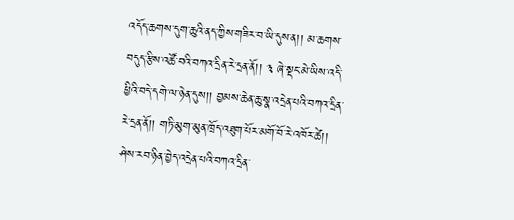འདོད་ཆགས་དུག་ཆུའི་ནད་ཀྱིས་གཟིར་བ་ཡི་དུས་ན།། མ་ཆགས་བདུད་རྩིས་འཚོ་བའི་བཀའ་དྲིན་རེ་དྲན་ནོ།། ༣ ཞེ་སྡང་མེ་ཡིས་འདི་ཕྱིའི་བདེ་དགེ་ལ་ཉེན་དུས།། བྱམས་ཆེན་ཆུ་སྣ་འདྲེན་པའི་བཀའ་དྲིན་རེ་དྲན་ནོ།། གཏི་མུག་མུན་ཁྲོད་འཐུག་པོར་མགོ་བོ་རེ་འཁོར་ཚེ།། ཤེས་རབ་ཉིན་བྱེད་འདྲེན་པའི་བཀའ་དྲིན་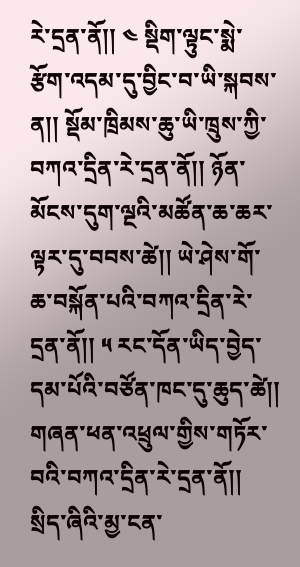རེ་དྲན་ནོ།། ༤ སྡིག་ལྟུང་སྨེ་རྩོག་འདམ་དུ་བྱིང་བ་ཡི་སྐབས་ན།། སྡོམ་ཁྲིམས་ཆུ་ཡི་ཁྲུས་ཀྱི་བཀའ་དྲིན་རེ་དྲན་ནོ།། ཉོན་མོངས་དུག་ལྔའི་མཚོན་ཆ་ཆར་ལྟར་དུ་བབས་ཚེ།། ཡེ་ཤེས་གོ་ཆ་བསྐོན་པའི་བཀའ་དྲིན་རེ་དྲན་ནོ།། ༥ རང་དོན་ཡིད་བྱེད་དམ་པོའི་བཙོན་ཁང་དུ་ཆུད་ཚེ།། གཞན་ཕན་འཕྲུལ་གྱིས་གཏོར་བའི་བཀའ་དྲིན་རེ་དྲན་ནོ།། སྲིད་ཞིའི་མྱ་ངན་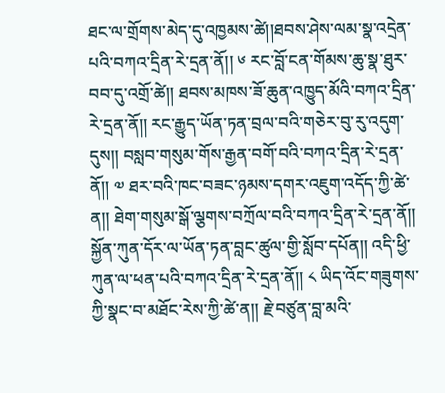ཐང་ལ་གྲོགས་མེད་དུ་འཁྱམས་ཚེ།།ཐབས་ཤེས་ལམ་སྣ་འདྲེན་པའི་བཀའ་དྲིན་རེ་དྲན་ནོ།། ༦ རང་བློ་ངན་གོམས་ཆུ་སྣ་ཐུར་བབ་དུ་འགྲོ་ཚེ།། ཐབས་མཁས་ཟོ་ཆུན་འཁྱུད་མོའི་བཀའ་དྲིན་རེ་དྲན་ནོ།། རང་རྒྱུད་ཡོན་ཏན་བྲལ་བའི་གཅེར་བུ་རུ་འདུག་དུས།། བསླབ་གསུམ་གོས་རྒྱན་བགོ་བའི་བཀའ་དྲིན་རེ་དྲན་ནོ།། ༧ ཐར་བའི་ཁང་བཟང་ཉམས་དགར་འཇུག་འདོད་ཀྱི་ཚེ་ན།། ཐེག་གསུམ་སྒོ་ལྕགས་བཀྲོལ་བའི་བཀའ་དྲིན་རེ་དྲན་ནོ།། སྐྱོན་ཀུན་དོར་ལ་ཡོན་ཏན་བླང་ཚུལ་གྱི་སློབ་དཔོན།། འདི་ཕྱི་ཀུན་ལ་ཕན་པའི་བཀའ་དྲིན་རེ་དྲན་ནོ།། ༨ ཡིད་འོང་གཟུགས་ཀྱི་སྣང་བ་མཐོང་རེས་ཀྱི་ཚེ་ན།། རྗེ་བཙུན་བླ་མའི་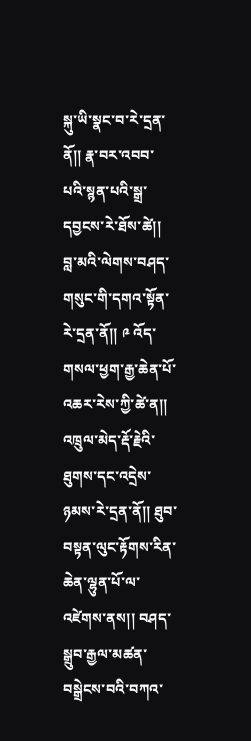སྐུ་ཡི་སྣང་བ་རེ་དྲན་ནོ།། རྣ་བར་འབབ་པའི་སྙན་པའི་སྒྲ་དབྱངས་རེ་ཐོས་ཚེ།། བླ་མའི་ལེགས་བཤད་གསུང་གི་དགའ་སྟོན་རེ་དྲན་ནོ།། ༩ འོད་གསལ་ཕྱག་རྒྱ་ཆེན་པོ་འཆར་རེས་ཀྱི་ཚེ་ན།། འཁྲུལ་མེད་རྡོ་རྗེའི་ཐུགས་དང་འདྲེས་ཉམས་རེ་དྲན་ནོ།། ཐུབ་བསྟན་ལུང་རྟོགས་རིན་ཆེན་ལྷུན་པོ་ལ་འཛེགས་ནས།། བཤད་སྒྲུབ་རྒྱལ་མཚན་བསྒྲེངས་བའི་བཀའ་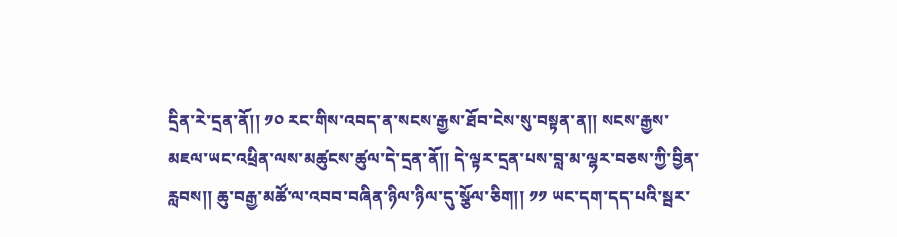དྲིན་རེ་དྲན་ནོ།། ༡༠ རང་གིས་འབད་ན་སངས་རྒྱས་ཐོབ་ངེས་སུ་བསྟན་ན།། སངས་རྒྱས་མཇལ་ཡང་འཕྲིན་ལས་མཚུངས་ཚུལ་དེ་དྲན་ནོ།། དེ་ལྟར་དྲན་པས་བླ་མ་ལྷར་བཅས་ཀྱི་བྱིན་རླབས།། ཆུ་བརྒྱ་མཚོ་ལ་འབབ་བཞིན་ཉིལ་ཉིལ་དུ་སྩོལ་ཅིག།། ༡༡ ཡང་དག་དད་པའི་སྦར་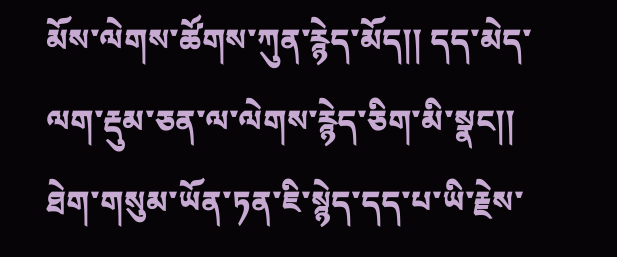མོས་ལེགས་ཚོགས་ཀུན་རྙེད་མོད།། དད་མེད་ལག་རྡུམ་ཅན་ལ་ལེགས་རྙེད་ཅིག་མི་སྣང།། ཐེག་གསུམ་ཡོན་ཏན་ཇི་སྙེད་དད་པ་ཡི་རྗེས་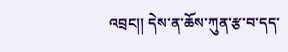འབྲང།། དེས་ན་ཆོས་ཀུན་རྩ་བ་དད་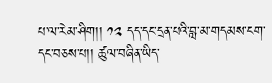པ་ལ་རེམ་ཤིག།། ༡༢ དད་དང་དྲན་པའི་བླ་མ་གདམས་ངག་དང་བཅས་པ།། ཚུལ་བཞིན་ཡིད་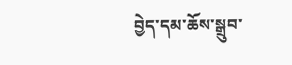བྱེད་དམ་ཆོས་སྒྲུབ་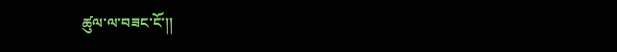ཚུལ་ལ་བཟང་ངོ་།།